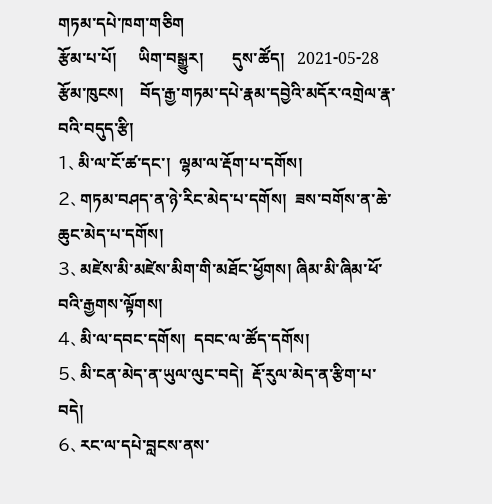གཏམ་དཔེ་ཁག་གཅིག
རྩོམ་པ་པོ།     ཡིག་བསྒྱུར།       དུས་ཚོད།   2021-05-28   རྩོམ་ཁུངས།    བོད་རྒྱ་གཏམ་དཔེ་རྣམ་དབྱེའི་མདོར་འགྲེལ་རྣ་བའི་བདུད་རྩི།
1、མི་ལ་ངོ་ཚ་དང་།  ལྷམ་ལ་རྡོག་པ་དགོས།
2、གཏམ་བཤད་ན་ཉེ་རིང་མེད་པ་དགོས།  ཟས་བགོས་ན་ཆེ་ཆུང་མེད་པ་དགོས།
3、མཛེས་མི་མཛེས་མིག་གི་མཐོང་ཕྱོགས། ཞིམ་མི་ཞིམ་ཕོ་བའི་རྒྱགས་ལྟོགས།
4、མི་ལ་དབང་དགོས།  དབང་ལ་ཚོད་དགོས།
5、མི་ངན་མེད་ན་ཡུལ་ལུང་བདེ།  རྡོ་རུལ་མེད་ན་རྩིག་པ་བདེ།
6、རང་ལ་དཔེ་བླངས་ནས་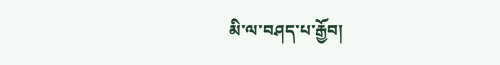མི་ལ་བཤད་པ་རྒྱོབ།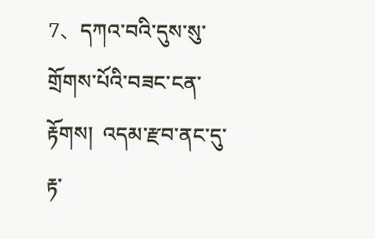7、དཀའ་བའི་དུས་སུ་གྲོགས་པོའི་བཟང་ངན་རྟོགས།  འདམ་རྫབ་ནང་དུ་རྟ་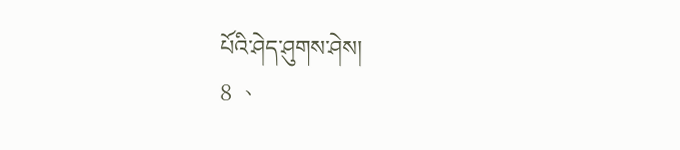པོའི་ཤེད་ཤུགས་ཤེས།
8 、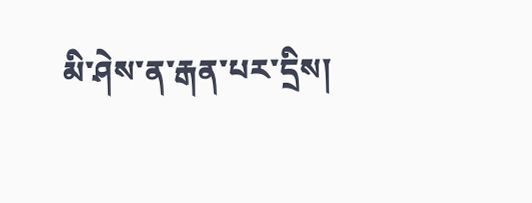མི་ཤེས་ན་རྒན་པར་དྲིས།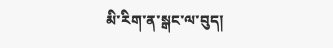མི་རིག་ན་སྒང་ལ་བུད།